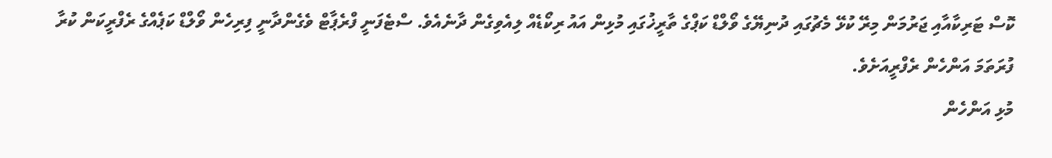ކޮސް ޓަރިކާއާއި ޖަރުމަން މިރޭ ކުޅޭ މެޗުގައި ދުނިޔޭގެ ވޯލްޑް ކަޕްގެ ތާރީޚުގައި މުޅިން އައު ރިކޯޑެއް ލިއެވިގެން ދާނެއެވެ. ސްޓެފަނީ ފްރެޕާޓް ވެގެންދާނީ ފިރިހެން ވޯލްޑް ކަޕެއްގެ ރެފްރީކަން ކުރާ ފުރަތަމަ އަންހެން ރެފްރީއަށެވެ.
މުޅި އަންހެން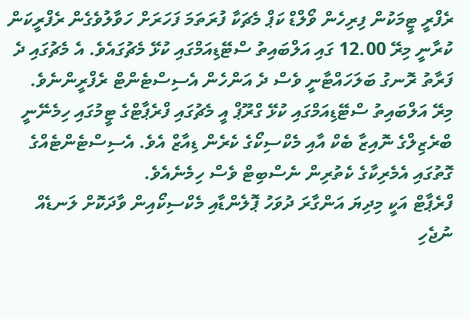ރެފްރީ ޓީމަކުން ފިރިހެން ވޯލްޑް ކަޕް މެޗަކާ ފުރަތަމަ ފަހަރަށް ހަވާލުވެގެން ރެފްރީކަން ކުރާނީ މިރޭ 12.00 ގައި އަލްބައިތު ސްޓޭޑިއަމްގައި ކުޅޭ މެޗުގައެވެ. އެ މެޗުގައި ދެ ފަރާތު ރޮނގު ބަލަހައްޓާނީ ވެސް ދެ އަންހެން އެސިސްޓެންޓް ރެފްރީންނެވެ.
މިރޭ އަލްބައިތު ސްޓޭޑިއަމްގައި ކުޅޭ ގްރޫޕް އީ މެޗުގައި ފްރެޕާޓްގެ ޓީމުގައި ހިމެނޭނީ ބްރެޒިލްގެ ނޮއިޒާ ބެކް އާއި މެކްސިކޯގެ ކެރެން ޑިއާޒް އެވެ. އެސިސްޓެންޓެއްގެ ގޮތުގައި އެމެރިކާގެ ކެތުރިން ނެސްބިޓް ވެސް ހިމެނެއެވެ.
ފްރެޕާޓް އަކީ މިދިޔަ އަންގާރަ ދުވަހު ޕޮލެންޑާއި މެކްސިކޯއިން ވާދަކޮށް ލަނޑެއް ނުޖެހި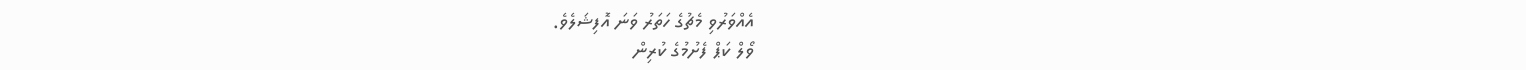އެއްވަރުވި މެޗުގެ ހަތަރު ވަނަ އޮފިޝަލެވެ.
ވޯލް ކަޕް ފެށުމުގެ ކުރިން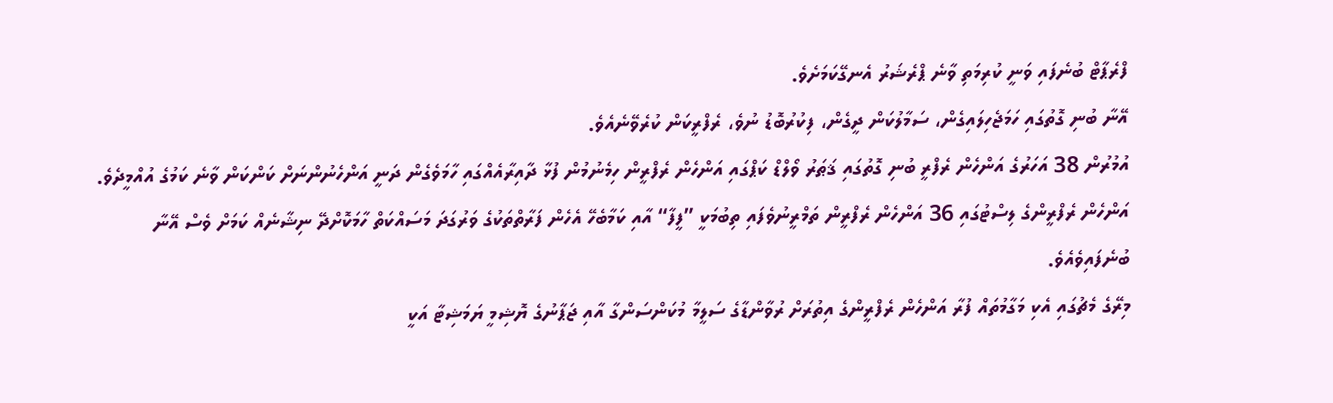ފްރެޕާޓް ބުނެފައި ވަނީ ކުރިމަތި ވާނެ ޕްރެޝަރު އެނގޭކަމަށެވެ.
އޭނާ ބުނި ގޮތުގައި ހަމަޖެހިލައިގެން، ސަމާލުކަން ދީގެން، ފިކުރުބޮޑު ނުވެ، ރެފްރީކަން ކުރެވޭނެއެވެ.
އުމުރުން 38 އަހަރުގެ އަންހެން ރެފްރީ ބުނި ގޮތުގައި ޤަޠަރު ވޯލްޑް ކަޕްގައި އަންހެން ރެފްރީން ހިމެނުމުން ފުޅާ ދާއިރާއެއްގައި ހާމަވެގެން ދަނީ އަންހެނުންނަށް ކަންކަން ވާނެ ކަމުގެ އުއްމީދެވެ.
އަންހެން ރެފްރީންގެ ލިސްޓުގައި 36 އަންހެން ރެފްރީން ތަމްރީނުވެފައި ތިބުމަކީ ”ފީފާ“ އާއި ކަމާބެހޭ އެހެން ފަރާތްތަކުގެ ވަރުގަދަ މަސައްކަތް ހާމަކޮށްދޭ ނިޝާނެއް ކަމަށް ވެސް އޭނާ ބުނެފައިވެއެވެ.
މިރޭގެ މެޗުގައި އެކި މަގާމުތައް ފުރާ އަންހެން ރެފްރީންގެ އިތުރަށް ރުވާންޑާގެ ސަލީމާ މުކަންސަންގާ އާއި ޖަޕާނުގެ ޔޮޝިމީ ޔަމަޝިޓާ އަކީ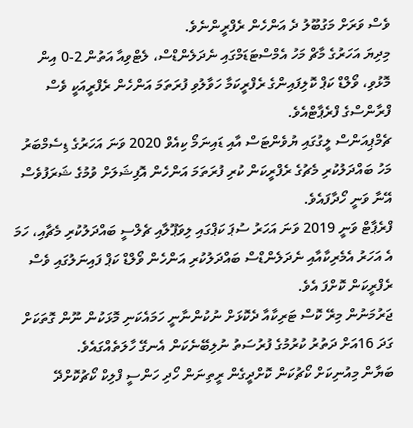ވެސް ވަރަށް މަގުބޫލު ދެ އަންހެން ރެފްރީންނެވެ.
މިދިޔަ އަހަރުގެ މާޗް މަހު އެމްސްޓަޑަމްގައި ނެދަލެންޑްސް، ލެޓްވިއާ އަތުން 2-0 އިން މޮޅުވި، ވޯލްޑް ކަޕް ކޮލިފައިންގެ ރެފްރީކަމާ ހަވާލުވި ފުރަތަމަ އަންހެން ރެފްރީއަކީ ވެސް ފްރާންސްގެ ފްރެޕާޓްއެވެ.
ޗެމްޕިއަންސް ލީގުގައި ޔުވެންޓަސް އާއި ޑައިނަމޯ ކިއެވް 2020 ވަނަ އަހަރުގެ ޑިސެމްބަރު މަހު ބައްދަލުކުރި މެޗުގެ ރެފްރީކަން ކުރި ފުރަތަމަ އަންހެން އޮފިޝަލަށް ވުމުގެ ޝަރަފުވެސް އޭނާ ވަނީ ހޯދާފައެވެ.
ފްރެޕާޓް ވަނީ 2019 ވަނަ އަހަރު ސުޕަ ކަޕްގައި ލިވަޕޫލާއި ޗެލްސީ ބައްދަލުކުރި މެޗާއި، ހަމަ އެ އަހަރު އެމެރިކާއާއި ނެދަލެންޑްސް ބައްދަލުކުރި އަންހެން ވޯލްޑް ކަޕް ފައިނަލުގައި ވެސް ރެފްރީކަން ކޮށްފަ އެވެ.
ޖަރުމަނުން މިރޭ ކޮސް ޓަރިކާއާ ދެކޮޅަށް ނުކުންނާނީ ހަމައެކަނި މޮޅަކުން ނޫން ގޮތަކަށް ގަދަ 16އަށް ދަތުރު ކުރުމުގެ ފުރުސަތު ނުލިބޭނެކަން އެނގޭ ހާލަތެއްގައެވެ.
ބަޔާން މިއުނިކަށް ކޯޗުކަން ކޮށްދީގެން ރީތިނަން ހޯދި ހަންސީ ފްލިކް ކޯޗުކޮށްދޭ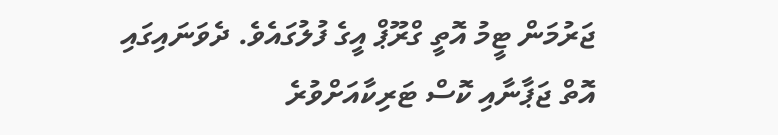ޖަރުމަން ޓީމު އޮތީ ގްރޫޕް އީގެ ފުލުގައެވެ. ދެވަނައިގައި އޮތް ޖަޕާނާއި ކޮސް ޓަރިކާއަށްވުރެ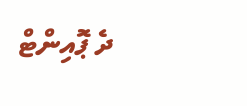ދެ ޕޮއިންޓް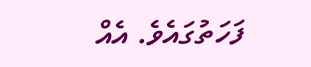ފަހަތުގައެވެ. އެއް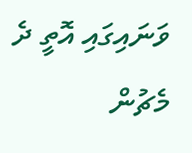ވަނައިގައި އޮތީ ދެ މެޗުން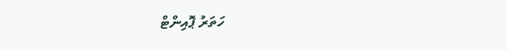ހަތަރު ޕޮއިންޓް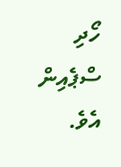ހޯދި ސްޕެއިން އެވެ.